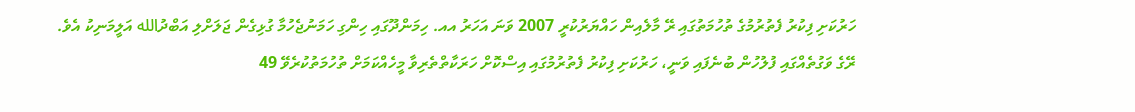ހަރުކަށި ފިކުރު ފެތުރުމުގެ ތުހުމަތުގައި ރޭ މާލެއިން ހައްޔަރުކުރީ 2007 ވަނަ އަހަރު އއ. ހިމަންދޫގައި ހިންގި ހަމަނުޖެހުމާ ގުޅިގެން ޖަލަށްލި އަބްދުالله އަލީމަނިކު އެވެ.
ރޭގެ ވަގުތެއްގައި ފުލުހުން ބުނެފައި ވަނީ، ހަރުކަށި ފިކުރު ފެތުރުމުގައި އިސްކޮށް ހަރަކާތްތެރިވާ މީހެއްކަމަށް ތުހުމަތުކުރެވޭ 49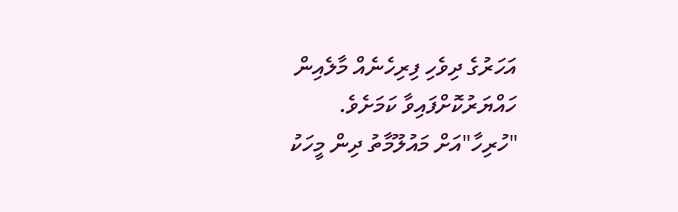އަހަރުގެ ދިވެހި ފިރިހެނެއް މާލެއިން ހައްޔަރުކޮށްފައިވާ ކަމަށެވެ.
"ހުރިހާ"އަށް މައުލޫމާތު ދިން މީހަކު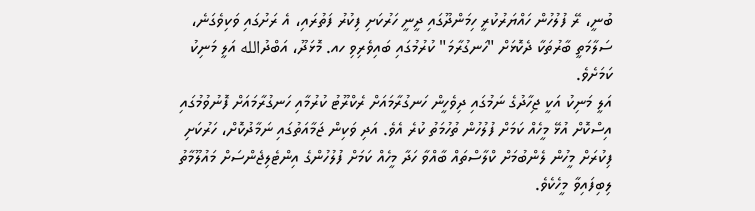ބުނީ، ރޭ ފުލުހުން ހައްޔަރުކުރީ ހިމަންދޫގައި ދީނީ ހަރުކަށި ފިކުރު ފަތުރައި، އެ ރަށުގައި ވަކިވެގަނެ، ސަލާމަތީ ބާރުތަކާ ދެކޮޅަށް "ހަނގުރާމަ" ކުރުމުގައި ބައިވެރިވި ހއ. މޮޅަދޫ، އަބްދުالله އަލީ މަނިކު ކަމަށެވެ.
އަލީ މަނިކު އަކީ ޖިހާދުގެ ނަމުގައި ދިވެހީން ހަނގުރާމައަށް ރެކްރޫޓު ކުރުމާއި ހަނގުރާމައަށް ފޮނުވުމުގައި އިސްކޮށް އުޅޭ މީހެއް ކަމަށް ފުލުހުން ތުހުމަތު ކުރެ އެވެ. އަދި ވަކިން ޖަމާއަތުގައި ނަމާދުކޮށް، ހަރުކަށި ފިކުރަށް މީހުން ލެންބުމަށް ކްލާސްތައް ބާއްވާ ހަދާ މީހެއް ކަމަށް ފުލުހުންގެ އިންޓެލިޖެންސަށް މައުލޫމާތު ލިބިފައިވާ މީހެކެވެ.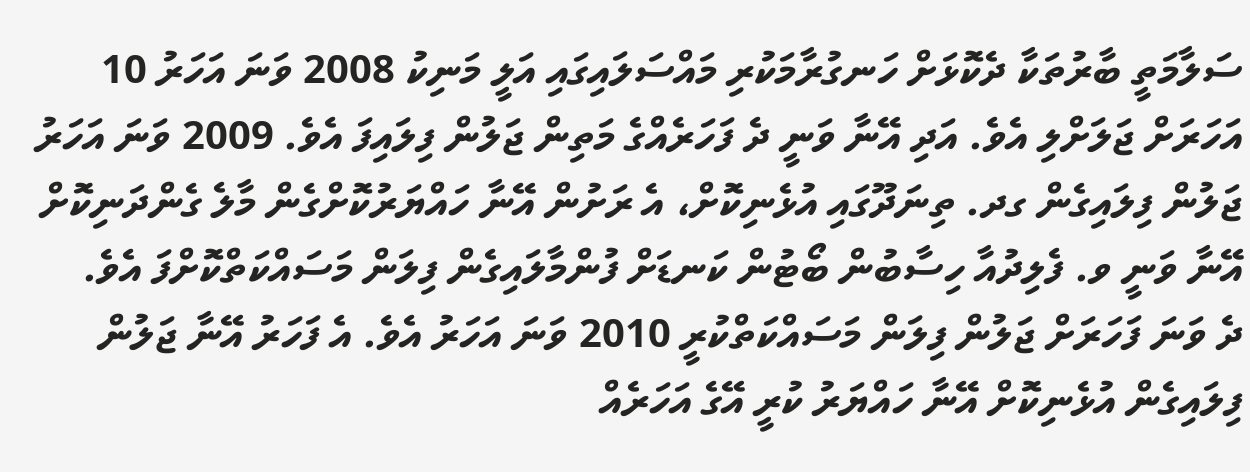ސަލާމަތީ ބާރުތަކާ ދެކޮޅަށް ހަނގުރާމަކުރި މައްސަލައިގައި އަލީ މަނިކު 2008 ވަނަ އަހަރު 10 އަހަރަށް ޖަލަށްލި އެވެ. އަދި އޭނާ ވަނީ ދެ ފަހަރެއްގެ މަތިން ޖަލުން ފިލައިފަ އެވެ. 2009 ވަނަ އަހަރު ޖަލުން ފިލައިގެން ގދ. ތިނަދޫގައި އުޅެނިކޮށް، އެ ރަށުން އޭނާ ހައްޔަރުކޮށްގެން މާލެ ގެންދަނިކޮށް އޭނާ ވަނީ ވ. ފެލިދުއާ ހިސާބުން ބޯޓުން ކަނޑަށް ފުންމާލައިގެން ފިލަން މަސައްކަތްކޮށްފަ އެވެ.
ދެ ވަނަ ފަހަރަށް ޖަލުން ފިލަން މަސައްކަތްކުރީ 2010 ވަނަ އަހަރު އެވެ. އެ ފަހަރު އޭނާ ޖަލުން ފިލައިގެން އުޅެނިކޮށް އޭނާ ހައްޔަރު ކުރީ އޭގެ އަހަރެއް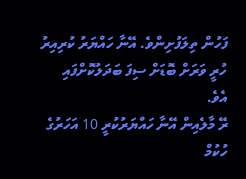ފަހުން ތިލަފުށިންވެ. އޭނާ ހައްޔަރު ކުރިއިރު ހުރީ ވަރަށް ބޮޑަށް ސިފަ ބަދަލުކޮށްފައި އެވެ.
ރޭ މާލެއިން އޭނާ ހައްޔަރުކުރީ 10 އަހަރުގެ ހުކުމް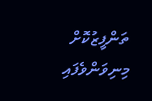ތަންފީޒުކޮށް މިނިވަންވެފައި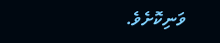ވަނިކޮށެވެ.